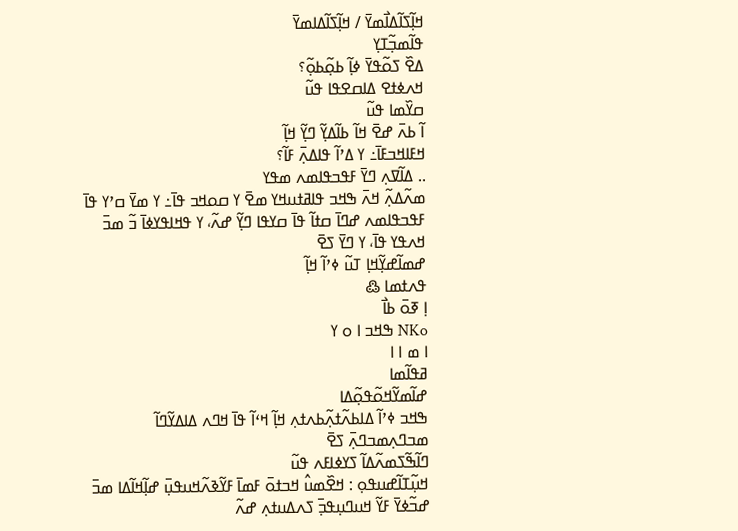ߞߊ߲߬ߖߊ߬ߡߊ߯ߘߌ߫ / ߞߊ߲߬ߖߊ߬ߡߊߘߌ߫
ߟߊ߬ߘߏ߲߬ߠߌ߲
ߡߐ߰ ߖߋ߬ߟߌ߫ ߦߊ߲߬ ߕߋ߲߬ߕߋ߲߬؟
ߞߍߦߙߐ ߡߊߛߐߟߊ ߟߎ߬
ߛߌ߰ߘߊ ߟߎ߬
ߊ߬ ߕߍ߫ ߝߐ߫ ߞߊ߬ ߕߊ߬ߡߌ߲߬ ߣߌ߲߬ ߞߊ߲߬
ߞߓߊߞߏߓߊ߫߸ ߌ ߡߴߊ߬ ߟߊߡߍ߲߫ ߓߊ߬؟
.. ߡߊ߬ߜߍ߲ ߣߌ߫ ߓߟߏߟߊߘߍ ߘߟߌ
ߘߍ߬ߡߍ߲߬ ߞߍ߫ ߒߞߏ ߟߊߥߙߎߞߌ ߘߐ߫ ߌ ߛߋߞߏ ߟߊ߫߸ ߌ ߘߌ߫ ߛߴߌ ߟߊ߫ ߓߟߏߟߊߘߍ ߝߣߊ߫ ߛߙߊ߬ ߟߊ߫ ߛߌߟߊ ߣߌ߲߬ ߝߍ߬، ߌ ߟߞߊߟߌߦߊ߫ ߏ߬ ߘߏ߫ ߞߍߟߌ ߟߊ߫، ߌ ߣߌ߫ ߖߐ߫
ߝߘߊ߬ߝߌ߲߬ߞߊ߲ ߠߎ߬ ߦߴߊ߬ ߞߊ߲߬
ߟߍߙߘߊ ߷
ߊ߲ ߧߋ߫ ߕߊ߯
NKo ߒߞߏ ߊ ߋ ߌ
ߊ ߘ ߊ ߊ
ߥߟߊ߬ߘߊ
ߝߊ߬ߘߌ߬ߞߋ߬ߟߋ߲߬ߡߊ
ߒߞߏ ߦߴߊ߬ ߡߊߕߍ߬ߙߍ߲߬ߕߍߙߍ߲ ߞߊ߲߬ ߞߵߊ߬ ߟߊ߫ ߞߣߍ ߡߊߡߌ߬ߣߊ߬ ߘߏߣߍ߲ߘߏߣߍ߲߫ ߖߐ߫
ߣߊ߬ߒ߬ߖߘߍ߬ߡߊ߬ ߖߌߦߊߓߍ ߟߎ߬
ߞߎ߲߬ߠߊ߬ߝߎߟߋ߲ : ߞߐ߰ߘߎ߮ ߞߏߙߋ߫ ߓߘߊ߫ ߓߌ߬ߢߍ߬ߞߎߟߎ߲߫ ߝߊ߲߬ߞߊ߬ߡߊ ߘߏ߫ ߝߏ߬ߦߌ߫ ߓߌ߬ ߞߎߣߎ߲ߟߏ߲߫ ߖߍߡߎߙߍ߲ ߝߍ߬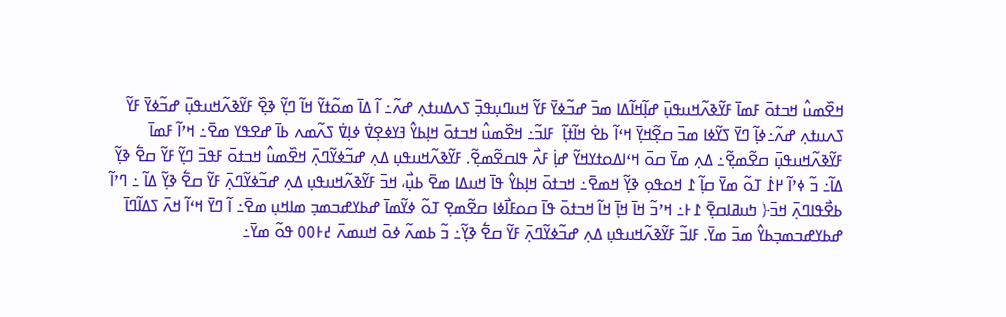ߞߐ߰ߘߎ߮ ߞߏߙߋ߫ ߓߘߊ߫ ߓߌ߬ߢߍ߬ߞߎߟߎ߲߫ ߝߊ߲߬ߞߊ߬ߡߊ ߘߏ߫ ߝߏ߬ߦߌ߫ ߓߌ߬ ߞߎߣߎ߲ߟߏ߲߫ ߖߍߡߎߙߍ߲ ߝߍ߬߸ ߊ߬ ߡߊ߫ ߘߋ߬ߙߌ߬ ߞߊ߬ ߣߌ߲߬ ߢߐ߲߰ ߓߌ߬ߢߍ߬ߞߎߟߎ߲߫ ߝߏ߬ߦߌ߫ ߓߌ߬ ߖߍߎߙߍ߲ ߝߍ߬߸ߦߊ߲߬ ߣߌ߫ ߖߌ߬ߦߊ ߘߏ߫ ߛߐ߲߬ߞߌ߲߫ ߞߵߊ߬ ߕߐ߭ ߞߊ߬ߙߊ߲߬  ߓߊߏ߬߸ ߞߐ߰ߘߎ߮ ߞߏߙߋ߫ ߞߊ߲ߕߌ߮ ߔߌߦߐ߲ߜ߭ ߦߊ߲ߜ߭ ߖߍ߬ߘߍ ߕߊ߫ ߝߐߟߌ ߘߐ߫߸ ߞߴߊ߬ ߓߘߊ߫ ߓߌ߬ߢߍ߬ߞߎߟߎ߲߫ ߛߐ߬ߘߐ߲߬߸ ߡߍ߲ ߘߌ߫ ߛߋ߫ ߞߵߊߡߋߙߌߞߌ߬ ߝߊ߲߭ ߓߍ߯ ߟߊߛߐ߬ߘߐ߲߬. ߓߌ߬ߢߍ߬ߞߎߟߎ߲ ߡߍ߲ ߝߏ߬ߦߌ߬ߣߍ߲߫ ߞߐ߰ߘߎ߮ ߞߏߙߋ߫ ߓߟߏ߫ ߣߌ߲߬ ߓߌ߬ ߛߐ߱ ߢߌ߲߬ ߡߊ߬߸ ߏ߬ ߦߴߊ߬ ߂߁߭ ߠߋ߬ ߘߌ߫ ߛߊ߲߬ ߁ ߞߋߟߋ߲ ߢߌ߲߬ ߞߘߐ߫߸ ߞߏߙߋ߫ ߞߊ߲ߕߌ߮ ߟߊ߫ ߞߎߡߊ ߘߐ߫ ߕߎ߲߯، ߞߏ߫ ߓߌ߬ߢߍ߬ߞߎߟߎ߲ ߡߍ߲ ߝߏ߬ߦߌ߬ߣߍ߲߫ ߓߌ߬ ߛߐ߱ ߢߌ߲߬ ߡߊ߬ ߸ ߣߴߊ߬ ߕߐ߯ߟߊߣߍ߲߫ ߞߏ߫﴿ ߤߎߥߊߛߐ߲߫ ߁߅߸ ߞߴߏ߬ ߞߊ߫ ߞߊ߲߫ ߞߊ߬ ߞߏߙߋ߫ ߟߊ߫ ߛߋߓߊ߯ߦߊ ߛߐ߬ߘߐ߲ ߠߋ߬ ߦߌ߬ߘߊ߫ ߝߕߌߝߏߘߏ߲ ߘߊߞߎ߲ ߘߐ߫߸ ߊ߬ ߣߌ߫ ߞߵߊ߬ ߞߍ߫ ߖߡߊ߬ߣߊ߫ ߝߕߌߝߏߘߏ߲ߕߌ߮ ߘߏ߫ ߘߌ߫. ߓߊߏ߬ ߓߌ߬ߢߍ߬ߞߎߟߎ߲ ߡߍ߲ ߝߏ߬ߦߌ߬ߣߍ߲߫ ߓߌ߬ ߛߐ߱ ߢߌ߲߬߸ ߏ߬ ߕߘߍ߬ ߦߋ߫ ߞߎߘߍ߫ ߄߅߀߀ ߟߋ߬ ߘߌ߫߸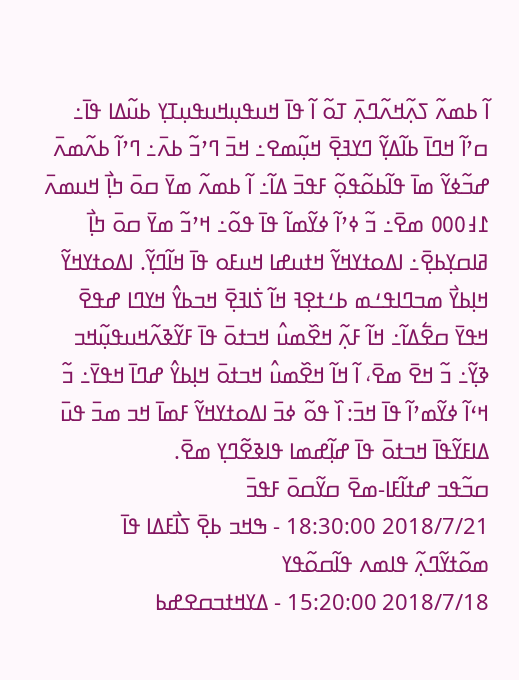ߊ߬ ߕߘߍ߬ ߖߍ߲߬ߞߍ߬ߣߍ߲߫ ߠߋ߬ ߊ߬ ߟߊ߫ ߞߎߟߎ߲ߞߎߟߎ߲ߠߌ߲ ߕߎ߬ߡߊ ߟߊ߫߸ ߛߴߊ߬ ߞߣߊ߫ ߕߊ߬ߡߌ߲߬ ߣߌߔߐ߲߫ ߞߎ߲߬ߘߐ߸ ߞߏ߫ ߣߴߏ߬ ߕߍ߫߸ ߣߴߊ߬ ߕߍ߬ߘߍ߫ ߝߏ߬ߦߌ߬ ߘߊ߫ ߟߊ߬ߕߋ߬ߟߋ߲߬ ߓߟߏ߫ ߡߊ߬߸ ߊ߬ ߕߘߍ߬ ߘߌ߫ ߛߋ߫ ߤߊ߲߯ ߞߎߘߍ߫ ߁߃߀߀߀ ߘߐ߫߸ ߏ߬ ߦߴߊ߬ ߦߌ߬ߘߊ߬ ߟߊ߫ ߟߋ߬߸ ߞߴߏ߬ ߘߌ߫ ߛߋ߫ ߤߊ߲߯ ߥߊߛߌ߲ߕߐ߲߫߸ ߊߡߋߙߌߞߌ߬ ߞߙߎߝߊ ߞߎߓߋ ߟߊ߫ ߞߊ߬ߣߌ߲߬. ߊߡߋߙߌߞߌ߬ ߞߊ߲ߕߌ߯ ߘߏߣߊߟߑߘ ߕߑߙߐ߲ߔ ߞߊ߬ ߖ߭ߊߔߐ߲߫ ߞߏߕߌ߮ ߞߌߣߊ ߝߟߐ߫ ߞߟߌ߫ ߛߐ߱ߡߊ߬߸ ߞߊ߬ ߓߍ߲߬ ߞߐ߰ߘߎ߮ ߞߏߙߋ߫ ߟߊ߫ ߓߌ߬ߢߍ߬ߞߎߟߎ߲߬ߞߏ ߢߌ߲߬߸ ߏ߬ ߞߐ߫ ߘߐ߫، ߊ߬ ߞߊ߬ ߞߐ߰ߘߎ߮ ߞߏߙߋ߫ ߞߊ߲ߕߌ߮ ߝߣߊ߫ ߞߟߌ߫߸ ߏ߬ ߞߵߊ߬ ߦߌ߬ߘߴߊ߬ ߟߊ߫ ߞߏ߫: ߊ߰ ߟߋ߬ ߦߏ߫ ߊߡߋߙߌߞߌ߬ ߓߘߊ߫ ߞߏ ߘߏ߫ ߟߎ߫ ߡߊߓߌ߬ߟߊ߫ ߞߏߙߋ߫ ߟߊ߫ ߝߊ߲߬ߝߘߊ ߟߊߢߐ߬ߣߌ߲ ߘߐ߫.
ߛߏ߬ߟߏ ߝߙߊ߬ߓߊ-ߘߐ߫ ߛߌ߬ߛߋ߫ ߓߟߏ߫
2018/7/21 18:30:00 - ߒߞߏ ߕߐ߲߫ ߖߊ߯ߓߡߊ ߟߊ߫ ߘߋ߬ߙߌ߬ߣߍ߲߬ ߟߊߘߍ ߟߊ߬ߛߋ߬ߟߌ
2018/7/18 15:20:00 - ߡߌߞߙߏߛߐߝߕ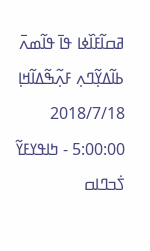ߥߛߊ߬ߓߊ߰ߦߊ ߟߊ߫ ߟߊ߬ߘߍ߫ ߕߊ߬ߡߌ߲߬ߣߍ߲ ߓߍ߲߬ߒ߬ߡߊ߬ߞߊ߲
2018/7/18 5:00:00 - ߤߊߟߌߓߌ߬ ߖ߭ߏߣߊߛ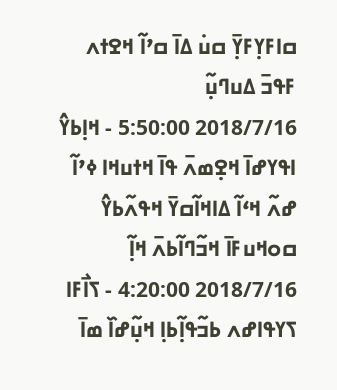ߛߊߓߌ߲ߓߌ߲߫ ߛߎ߭ ߡߊ߫ ߛߴߊ߬ ߞߐߙߍ ߓߟߏ߫ ߡߎߣߎ߲߬
2018/7/16 5:50:00 - ߞߊ߲ߕߌ߮ ߊߟߌߝߊ߫ ߞߐ߲ߘߍ߫ ߟߊ߫ ߞߙߎߞߊ ߦߴߊ߬ ߝߍ߬ ߞߵߊ߬ ߡߊߞߊ߬ߛߌ߫ ߞߟߍ߬ߕߌ߮ ߛߋߞߎߓߊ߫ ߞߏ߬ߣߊ߬ߕߍ߫ ߞߊ߲߬
2018/7/16 4:20:00 - ߖߊ߯ߓߊ ߖߌߟߊߝߍ ߕߏ߬ߟߊ߲߬ߕߊ߲ ߞߎ߲߬ߝߊ߰ ߘߊ߫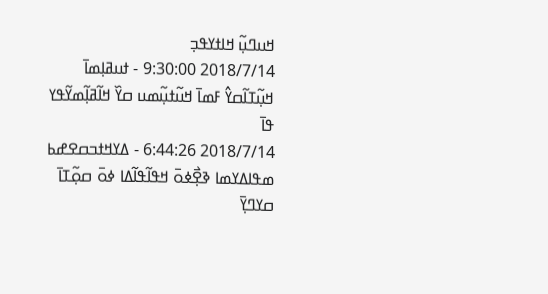ߞߎߣߎ߲߬ ߞߊߙߌߟߏ߲
2018/7/14 9:30:00 - ߙߎߥߊ߲ߘߊ߫ ߞߎ߲߬ߠߊ߬ߛߌ߮ ߓߘߊ߫ ߞߎ߬ߙߎ߲߬ߘߎ ߛߌ߰ ߞߊ߬ߥߊ߲߬ߘߌ߬ߟߌ ߟߊ߫
2018/7/14 6:44:26 - ߡߌߞߙߏߛߐߝߕ ߘߟߊߡߌߘߊ ߢߐ߲߯ߦߋ߫ ߞߟߊ߬ߟߊ߬ߡߊ ߦߋ߫ ߛߋ߲߬ߠߊ߫ ߛߌߣߌ߲߫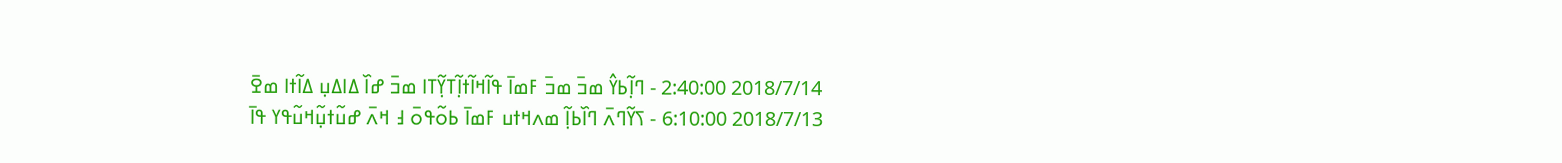2018/7/14 2:40:00 - ߣߊ߲߬ߕߌ߮ ߘߏ߫ ߘߏ߫ ߓߘߊ߫ ߟߊ߬ߞߊ߬ߙߊ߲߬ߠߌ߲߬ߠߊ ߘߏ߫ ߝߊ߰ ߡߊߡߎ߲ ߡߊ߬ߙߊ ߘߐ߫
2018/7/13 6:10:00 - ߖߌ߬ߣߍ߫ ߣߊ߰ߕߊ߲߬ ߘߍߞߙߎ ߓߘߊ߫ ߕߋ߬ߟߋ߫ ߃ ߞߍ߫ ߝߎ߬ߙߎ߲߬ߞߎ߬ߟߌ ߟߊ߫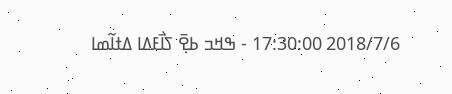2018/7/6 17:30:00 - ߒߞߏ ߕߐ߲߫ ߖߊ߯ߓߡߊ ߡߙߊ߬ߘߊ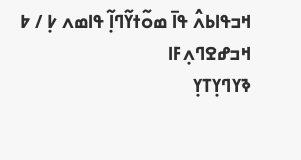ߞߏߟߊߕߍ߮ ߟߊ߫ ߘߋ߬ߙߌ߬ߣߊ߲߬ ߟߊߘߍ ߇߲ / ߈
ߞߏߝߐߣߍ߲ߓߊ
ߢߌߣߌ߲ߠߌ߲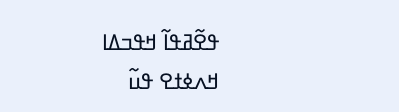ߟߐ߬ߥߟߊ߬ ߞߟߏߡߊ
ߞߍߦߙߐ ߟߎ߬